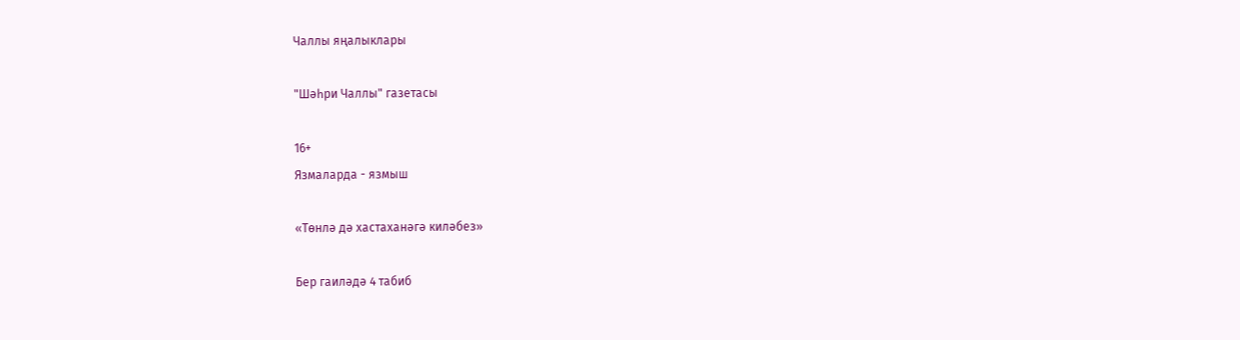Чаллы яңалыклары

"Шәһри Чаллы" газетасы

16+
Язмаларда - язмыш

«Төнлә дә хастаханәгә киләбез»

Бер гаиләдә 4 табиб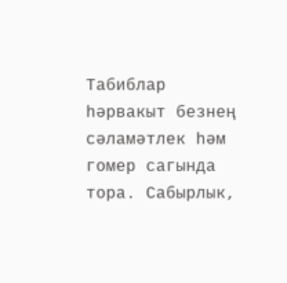Табиблар һәрвакыт безнең сәламәтлек һәм гомер сагында тора. Сабырлык,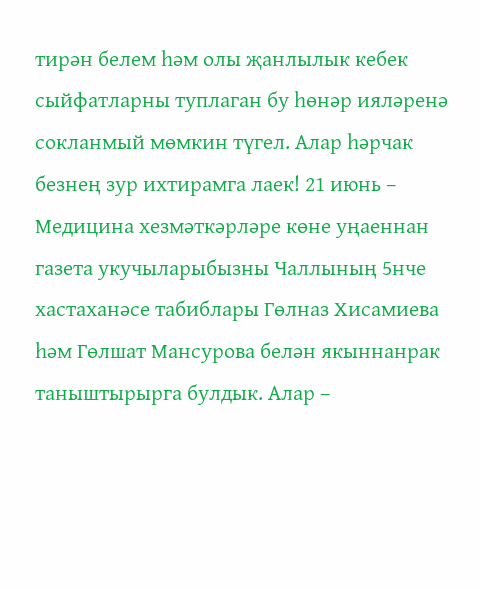тирән белем һәм олы җанлылык кебек сыйфатларны туплаган бу һөнәр ияләренә сокланмый мөмкин түгел. Алар һәрчак безнең зур ихтирамга лаек! 21 июнь – Медицина хезмәткәрләре көне уңаеннан газета укучыларыбызны Чаллының 5нче хастаханәсе табиблары Гөлназ Хисамиева һәм Гөлшат Мансурова белән якыннанрак таныштырырга булдык. Алар –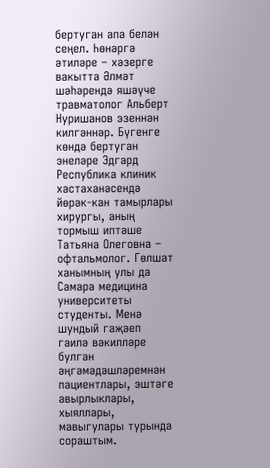бертуган апа белән сеңел. Һөнәргә әтиләре – хәзерге вакытта Әлмәт шәһәрендә яшәүче травматолог Альберт Нуришанов эзеннән килгәннәр. Бүгенге көндә бертуган энеләре Эдгард Республика клиник хастаханәсендә йөрәк-кан тамырлары хирургы, аның тормыш иптәше Татьяна Олеговна – офтальмолог. Гөлшат ханымның улы да Самара медицина университеты студенты. Менә шундый гаҗәеп гаилә вәкилләре булган әңгәмәдәшләремнән пациентлары, эштәге авырлыклары, хыяллары, мавыгулары турында сораштым.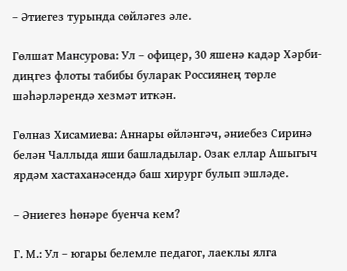– Әтиегез турында сөйләгез әле.

Гөлшат Мансурова: Ул – офицер, 30 яшенә кадәр Хәрби-диңгез флоты табибы буларак Россиянең төрле шәһәрләрендә хезмәт иткән.

Гөлназ Хисамиева: Аннары өйләнгәч, әниебез Сиринә белән Чаллыда яши башладылар. Озак еллар Ашыгыч ярдәм хастаханәсендә баш хирург булып эшләде.

– Әниегез һөнәре буенча кем?

Г. М.: Ул – югары белемле педагог, лаеклы ялга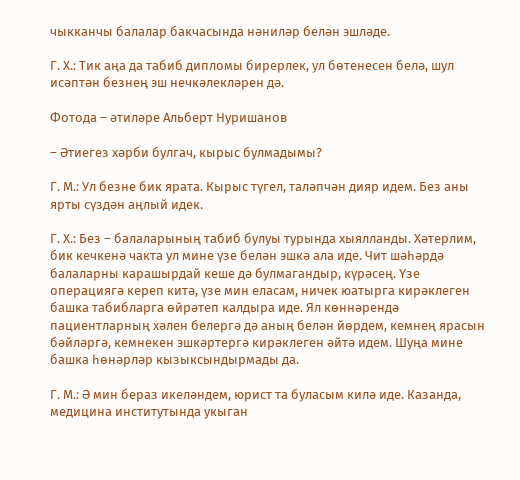чыкканчы балалар бакчасында нәниләр белән эшләде.

Г. Х.: Тик аңа да табиб дипломы бирерлек, ул бөтенесен белә, шул исәптән безнең эш нечкәлекләрен дә.

Фотода – әтиләре Альберт Нуришанов

– Әтиегез хәрби булгач, кырыс булмадымы?

Г. М.: Ул безне бик ярата. Кырыс түгел, таләпчән дияр идем. Без аны ярты сүздән аңлый идек.

Г. Х.: Без – балаларының табиб булуы турында хыялланды. Хәтерлим, бик кечкенә чакта ул мине үзе белән эшкә ала иде. Чит шәһәрдә балаларны карашырдай кеше дә булмагандыр, күрәсең. Үзе операциягә кереп китә, үзе мин еласам, ничек юатырга кирәклеген башка табибларга өйрәтеп калдыра иде. Ял көннәрендә пациентларның хәлен белергә дә аның белән йөрдем, кемнең ярасын бәйләргә, кемнекен эшкәртергә кирәклеген әйтә идем. Шуңа мине башка һөнәрләр кызыксындырмады да.

Г. М.: Ә мин бераз икеләндем, юрист та буласым килә иде. Казанда, медицина институтында укыган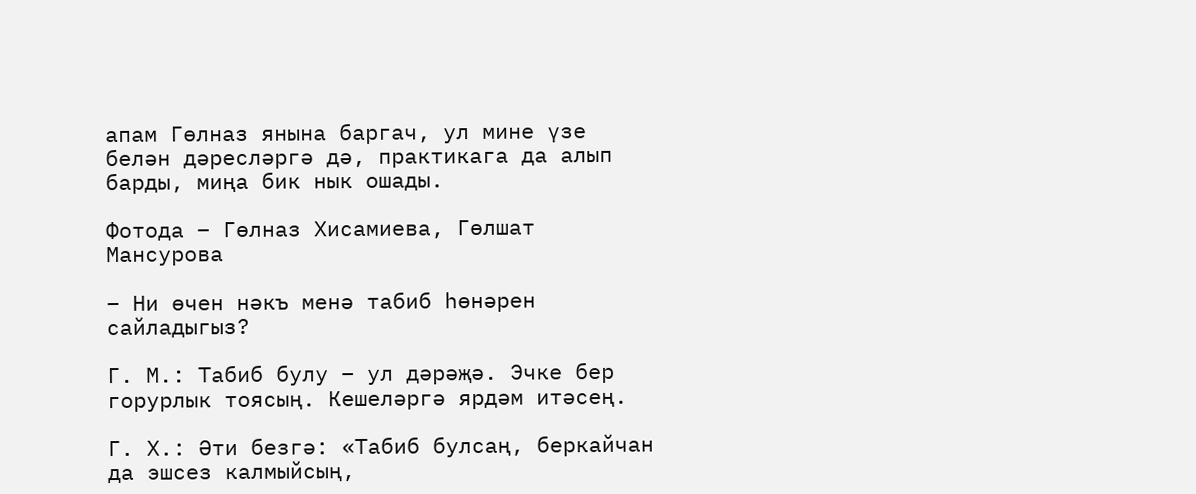апам Гөлназ янына баргач, ул мине үзе белән дәресләргә дә, практикага да алып барды, миңа бик нык ошады.

Фотода – Гөлназ Хисамиева, Гөлшат Мансурова

– Ни өчен нәкъ менә табиб һөнәрен сайладыгыз?

Г. М.: Табиб булу – ул дәрәҗә. Эчке бер горурлык тоясың. Кешеләргә ярдәм итәсең.

Г. Х.: Әти безгә: «Табиб булсаң, беркайчан да эшсез калмыйсың,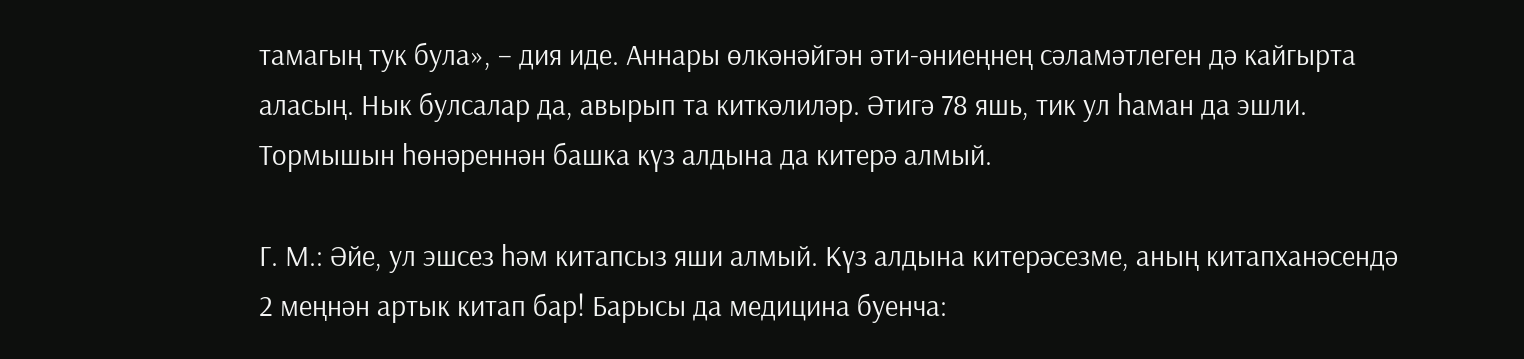тамагың тук була», – дия иде. Аннары өлкәнәйгән әти-әниеңнең сәламәтлеген дә кайгырта аласың. Нык булсалар да, авырып та киткәлиләр. Әтигә 78 яшь, тик ул һаман да эшли. Тормышын һөнәреннән башка күз алдына да китерә алмый.

Г. М.: Әйе, ул эшсез һәм китапсыз яши алмый. Күз алдына китерәсезме, аның китапханәсендә 2 меңнән артык китап бар! Барысы да медицина буенча: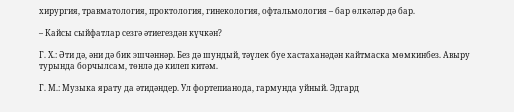хирургия, травматология, проктология, гинекология, офтальмология – бар өлкәләр дә бар.

– Кайсы сыйфатлар сезгә әтиегездән күчкән?

Г. Х.: Әти дә, әни дә бик эшчәннәр. Без дә шундый, тәүлек буе хастаханәдән кайтмаска мөмкинбез. Авыру турында борчылсам, төнлә дә килеп китәм.

Г. М.: Музыка ярату да әтидәндер. Ул фортепианода, гармунда уйный. Эдгард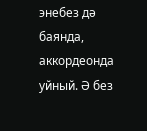энебез дә баянда, аккордеонда уйный. Ә без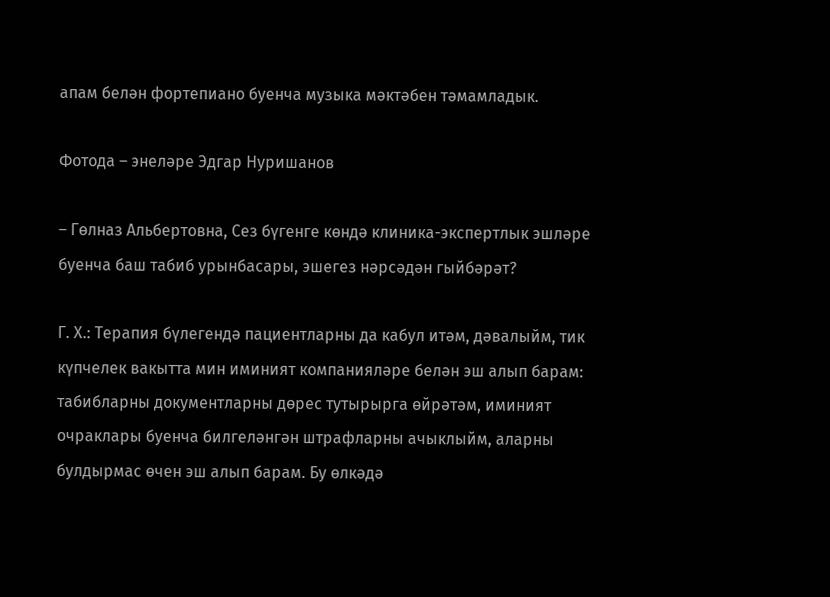апам белән фортепиано буенча музыка мәктәбен тәмамладык.

Фотода – энеләре Эдгар Нуришанов

– Гөлназ Альбертовна, Сез бүгенге көндә клиника-экспертлык эшләре буенча баш табиб урынбасары, эшегез нәрсәдән гыйбәрәт?

Г. Х.: Терапия бүлегендә пациентларны да кабул итәм, дәвалыйм, тик күпчелек вакытта мин иминият компанияләре белән эш алып барам: табибларны документларны дөрес тутырырга өйрәтәм, иминият очраклары буенча билгеләнгән штрафларны ачыклыйм, аларны булдырмас өчен эш алып барам. Бу өлкәдә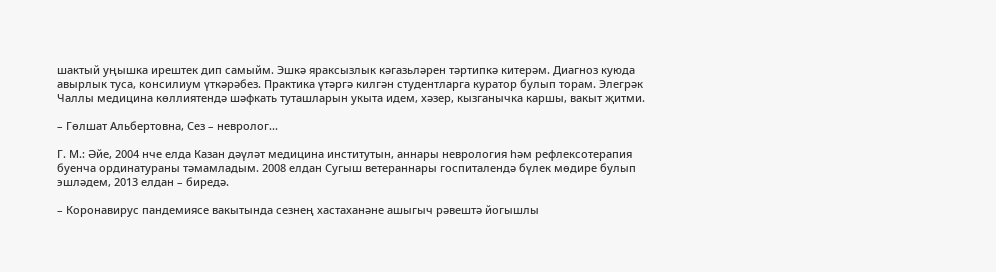шактый уңышка ирештек дип самыйм. Эшкә яраксызлык кәгазьләрен тәртипкә китерәм. Диагноз куюда авырлык туса, консилиум үткәрәбез. Практика үтәргә килгән студентларга куратор булып торам. Элегрәк Чаллы медицина көллиятендә шәфкать туташларын укыта идем, хәзер, кызганычка каршы, вакыт җитми.

– Гөлшат Альбертовна, Сез – невролог...

Г. М.: Әйе, 2004 нче елда Казан дәүләт медицина институтын, аннары неврология һәм рефлексотерапия буенча ординатураны тәмамладым. 2008 елдан Сугыш ветераннары госпиталендә бүлек мөдире булып эшләдем, 2013 елдан – биредә.

– Коронавирус пандемиясе вакытында сезнең хастаханәне ашыгыч рәвештә йогышлы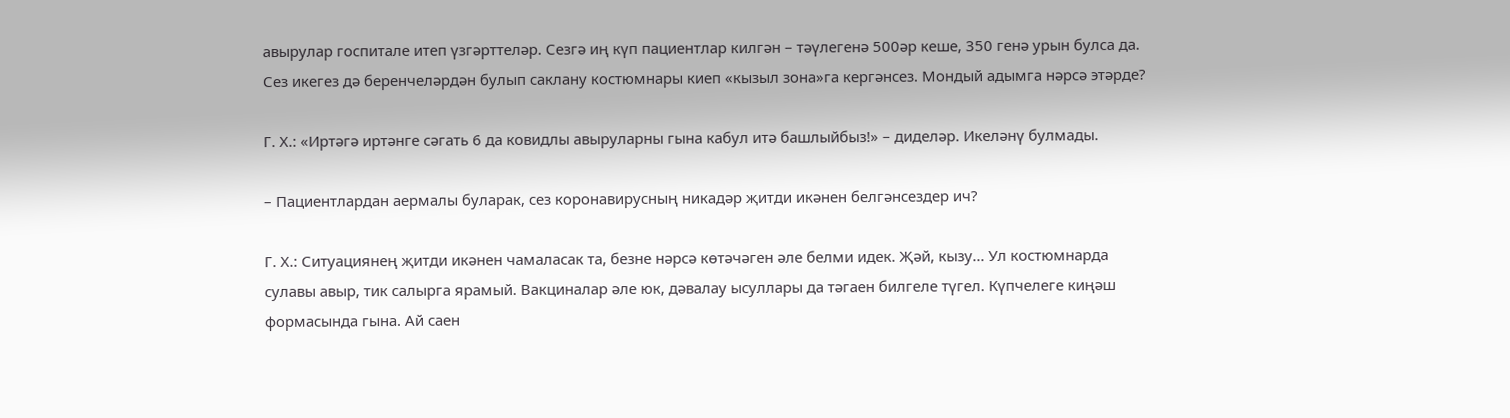авырулар госпитале итеп үзгәрттеләр. Сезгә иң күп пациентлар килгән – тәүлегенә 500әр кеше, 350 генә урын булса да. Сез икегез дә беренчеләрдән булып саклану костюмнары киеп «кызыл зона»га кергәнсез. Мондый адымга нәрсә этәрде?

Г. Х.: «Иртәгә иртәнге сәгать 6 да ковидлы авыруларны гына кабул итә башлыйбыз!» – диделәр. Икеләнү булмады.

– Пациентлардан аермалы буларак, сез коронавирусның никадәр җитди икәнен белгәнсездер ич?

Г. Х.: Ситуациянең җитди икәнен чамаласак та, безне нәрсә көтәчәген әле белми идек. Җәй, кызу... Ул костюмнарда сулавы авыр, тик салырга ярамый. Вакциналар әле юк, дәвалау ысуллары да тәгаен билгеле түгел. Күпчелеге киңәш формасында гына. Ай саен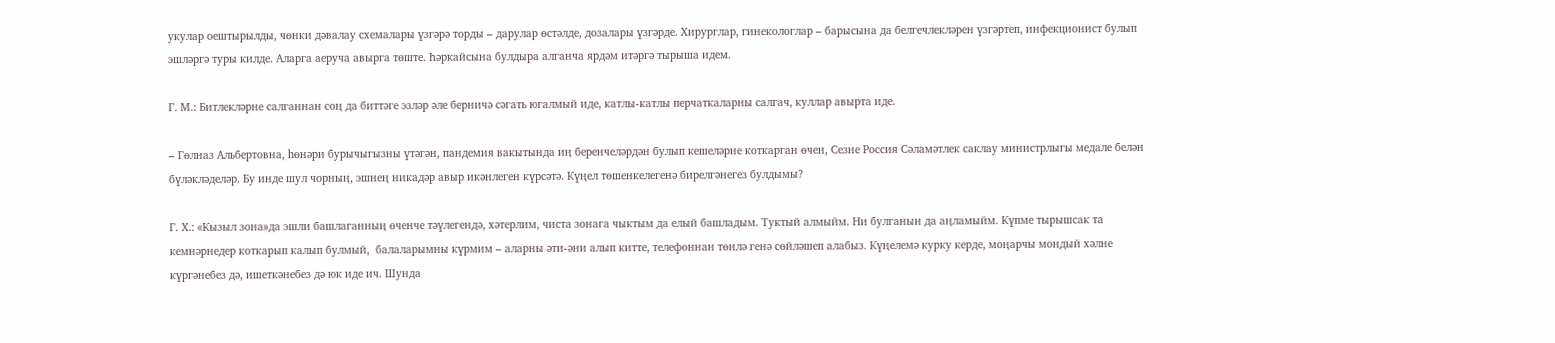укулар оештырылды, чөнки дәвалау схемалары үзгәрә торды – дарулар өстәлде, дозалары үзгәрде. Хирурглар, гинекологлар – барысына да белгечлекләрен үзгәртеп, инфекционист булып эшләргә туры килде. Аларга аеруча авырга төште. Һәркайсына булдыра алганча ярдәм итәргә тырыша идем.

Г. М.: Битлекләрне салганнан соң да биттәге эзләр әле берничә сәгать югалмый иде, катлы-катлы перчаткаларны салгач, куллар авырта иде.

– Гөлназ Альбертовна, һөнәри бурычыгызны үтәгән, пандемия вакытында иң беренчеләрдән булып кешеләрне коткарган өчен, Сезне Россия Сәламәтлек саклау министрлыгы медале белән бүләкләделәр. Бу инде шул чорның, эшнең никадәр авыр икәнлеген күрсәтә. Күңел төшенкелегенә бирелгәнегез булдымы?

Г. Х.: «Кызыл зона»да эшли башлаганның өченче тәүлегендә, хәтерлим, чиста зонага чыктым да елый башладым. Туктый алмыйм. Ни булганын да аңламыйм. Күпме тырышсак та кемнәрнедер коткарып калып булмый,  балаларымны күрмим – аларны әти-әни алып китте, телефоннан төнлә генә сөйләшеп алабыз. Күңелемә курку керде, моңарчы мондый хәлне күргәнебез дә, ишеткәнебез дә юк иде ич. Шунда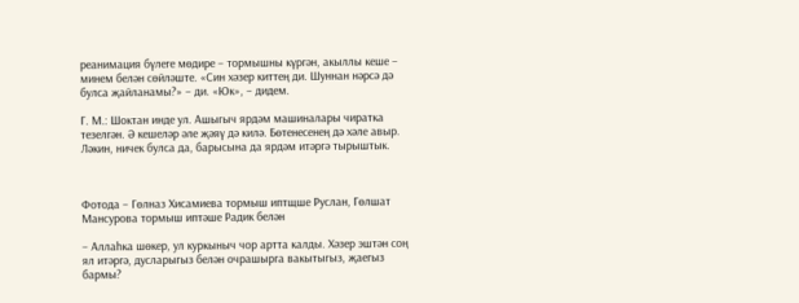реанимация бүлеге мөдире – тормышны күргән, акыллы кеше – минем белән сөйләште. «Син хәзер киттең ди. Шуннан нәрсә дә булса җайланамы?» – ди. «Юк», – дидем.

Г. М.: Шоктан инде ул. Ашыгыч ярдәм машиналары чиратка тезелгән. Ә кешеләр әле җәяү дә килә. Бөтенесенең дә хәле авыр. Ләкин, ничек булса да, барысына да ярдәм итәргә тырыштык.



Фотода – Гөлназ Хисамиева тормыш иптщше Руслан, Гөлшат Мансурова тормыш иптәше Радик белән

– Аллаһка шөкер, ул куркыныч чор артта калды. Хәзер эштән соң ял итәргә, дусларыгыз белән очрашырга вакытыгыз, җаегыз бармы?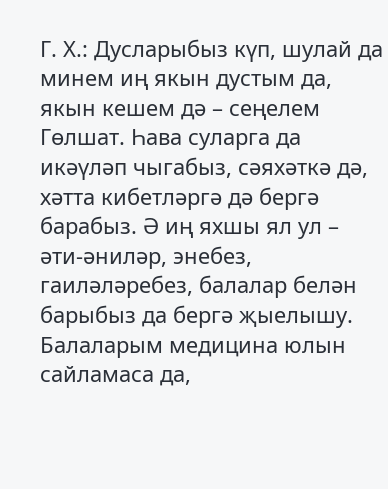Г. Х.: Дусларыбыз күп, шулай да минем иң якын дустым да, якын кешем дә – сеңелем Гөлшат. Һава суларга да икәүләп чыгабыз, сәяхәткә дә, хәтта кибетләргә дә бергә барабыз. Ә иң яхшы ял ул – әти-әниләр, энебез, гаиләләребез, балалар белән барыбыз да бергә җыелышу. Балаларым медицина юлын сайламаса да,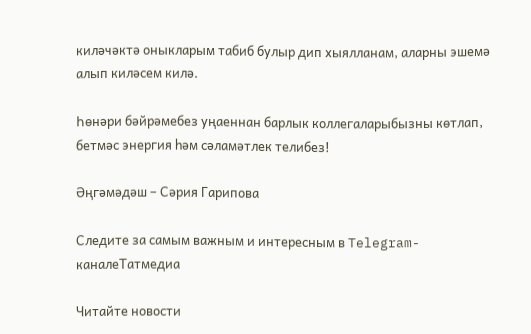киләчәктә оныкларым табиб булыр дип хыялланам, аларны эшемә алып киләсем килә.

Һөнәри бәйрәмебез уңаеннан барлык коллегаларыбызны көтлап, бетмәс энергия һәм сәламәтлек телибез!

Әңгәмәдәш – Сәрия Гарипова

Следите за самым важным и интересным в Telegram-каналеТатмедиа

Читайте новости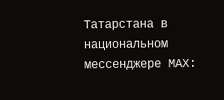Татарстана в национальном мессенджере MАХ: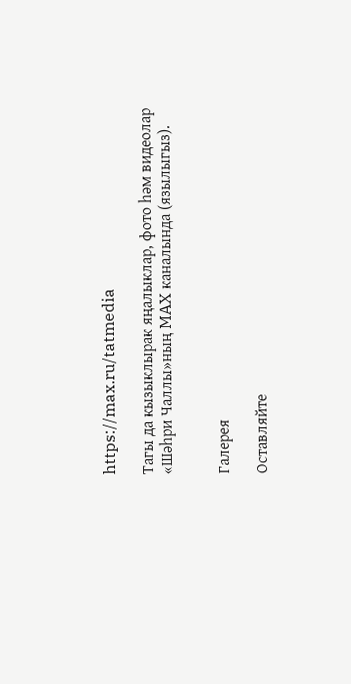https://max.ru/tatmedia

Тагы да кызыклырак яңалыклар, фото һәм видеолар «Шәһри Чаллы»ның MAX каналында (язылыгыз).


Галерея

Оставляйте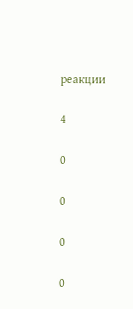реакции

4

0

0

0

0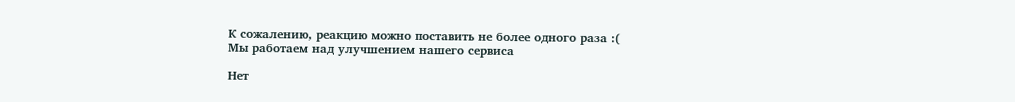К сожалению, реакцию можно поставить не более одного раза :(
Мы работаем над улучшением нашего сервиса

Нет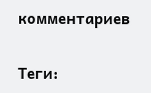комментариев

Теги: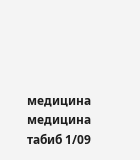медицина медицина табиб 1/09